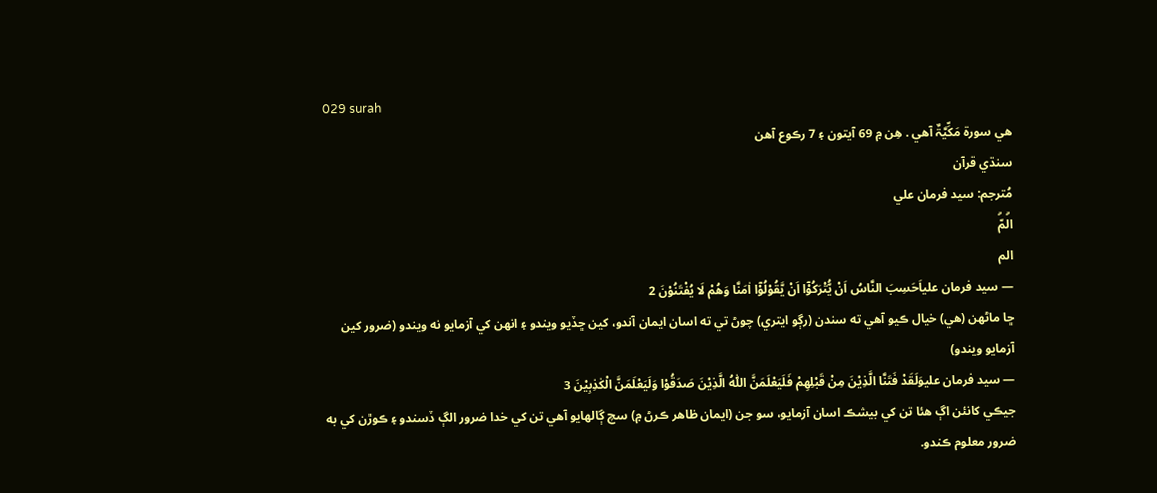029 surah
ھي سورة مَکِّیَّۃٌ آھي . ھِن ۾ 69 آيتون ۽ 7 رڪوع آھن
سنڌي قرآن
مُترجم: سيد فرمان علي
الۗمّۗ
الم
— سيد فرمان علياَحَسِبَ النَّاسُ اَنْ يُّتْرَكُوْٓا اَنْ يَّقُوْلُوْٓا اٰمَنَّا وَهُمْ لَا يُفْتَنُوْنَ 2
ڇا ماڻهن (هي) خيال ڪيو آهي ته سندن (رڳو ايتري) چوڻ تي ته اسان ايمان آندو، کين ڇڏيو ويندو ۽ انهن کي آزمايو نه ويندو (ضرور کين آزمايو ويندو)
— سيد فرمان عليوَلَقَدْ فَتَنَّا الَّذِيْنَ مِنْ قَبْلِهِمْ فَلَيَعْلَمَنَّ اللّٰهُ الَّذِيْنَ صَدَقُوْا وَلَيَعْلَمَنَّ الْكٰذِبِيْنَ 3
جيڪي کانئن اڳ هئا تن کي بيشڪ اسان آزمايو، سو جن (ايمان ظاهر ڪرڻ ۾) سچ ڳالهايو آهي تن کي خدا ضرور الڳ ڏسندو ۽ ڪوڙن کي به ضرور معلوم ڪندو.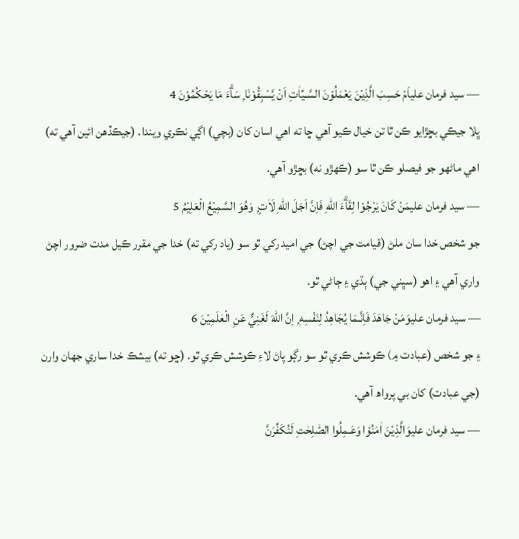— سيد فرمان علياَمْ حَسِبَ الَّذِيْنَ يَعْمَلُوْنَ السَّـيِّاٰتِ اَنْ يَّسْبِقُوْنَا ۭ سَاۗءَ مَا يَحْكُمُوْنَ 4
ڀلا جيڪي بڇڙايو ڪن ٿا تن خيال ڪيو آهي ڇا ته اهي اسان کان (بچي) اڳي نڪري ويندا. (جيڪڏهن ائين آهي ته) اهي ماڻهو جو فيصلو ڪن ٿا سو (ڪهڙو نه) بڇڙو آهي.
— سيد فرمان عليمَنْ كَانَ يَرْجُوْا لِقَاۗءَ اللّٰهِ فَاِنَّ اَجَلَ اللّٰهِ لَاٰتٍ ۭ وَهُوَ السَّمِيْعُ الْعَلِيْمُ 5
جو شخص خدا سان ملڻ (قيامت جي اچڻ) جي اميد رکي ٿو سو (ياد رکي ته) خدا جي مقرر ڪيل مدت ضرور اچڻ واري آهي ۽ اهو (سڀني جي) ٻڌي ۽ ڄاڻي ٿو.
— سيد فرمان عليوَمَنْ جَاهَدَ فَاِنَّـمَا يُجَاهِدُ لِنَفْسِهٖ ۭ اِنَّ اللّٰهَ لَغَنِيٌّ عَنِ الْعٰلَمِيْنَ 6
۽ جو شخص (عبادت ۾) ڪوشش ڪري ٿو سو رڳو پاڻ لاءِ ڪوشش ڪري ٿو. (ڇو ته) بيشڪ خدا ساري جهان وارن (جي عبادت) کان بي پرواھ آهي.
— سيد فرمان عليوَالَّذِيْنَ اٰمَنُوْا وَعَـمِلُوا الصّٰلِحٰتِ لَنُكَفِّرَنَّ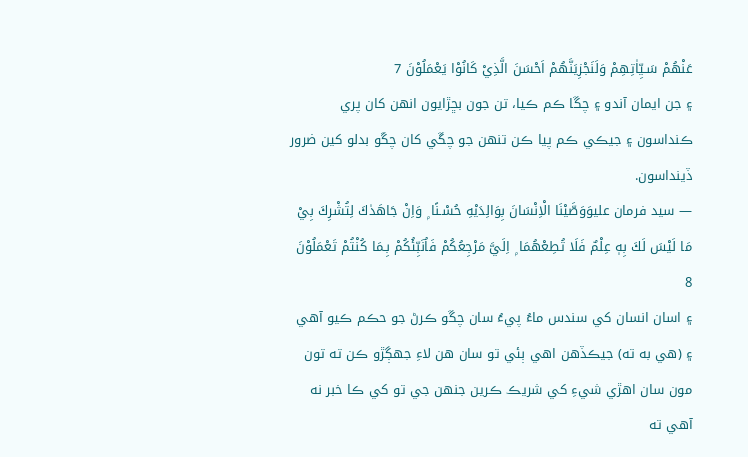عَنْهُمْ سَـيِّاٰتِهِمْ وَلَنَجْزِيَنَّهُمْ اَحْسَنَ الَّذِيْ كَانُوْا يَعْمَلُوْنَ 7
۽ جن ايمان آندو ۽ چڱا ڪم ڪيا، تن جون بڇڙايون انهن کان پري ڪنداسون ۽ جيڪي ڪم پيا ڪن تنهن جو چڱي کان چڱو بدلو کين ضرور ڏينداسون.
— سيد فرمان عليوَوَصَّيْنَا الْاِنْسَانَ بِوَالِدَيْهِ حُسْـنًا ۭ وَاِنْ جَاهَدٰكَ لِتُشْرِكَ بِيْ مَا لَيْسَ لَكَ بِهٖ عِلْمٌ فَلَا تُطِعْهُمَا ۭ اِلَيَّ مَرْجِعُكُمْ فَاُنَبِّئُكُمْ بِـمَا كُنْتُمْ تَعْمَلُوْنَ 8
۽ اسان انسان کي سندس ماءُ پيءُ سان چڱو ڪرڻ جو حڪم ڪيو آهي ۽ (هي به ته) جيڪڏهن اهي ٻئي تو سان هن لاءِ جهڳڙو ڪن ته تون مون سان اهڙي شيءِ کي شريڪ ڪرين جنهن جي تو کي ڪا خبر نه آهي ته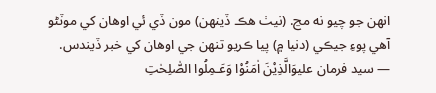انهن جو چيو نه مڃ. (نيٺ هڪ ڏينهن) مون ڏي ئي اوهان کي موٽڻو آهي پوءِ جيڪي (دنيا ۾) پيا ڪريو تنهن جي اوهان کي خبر ڏيندس.
— سيد فرمان عليوَالَّذِيْنَ اٰمَنُوْا وَعَـمِلُوا الصّٰلِحٰتِ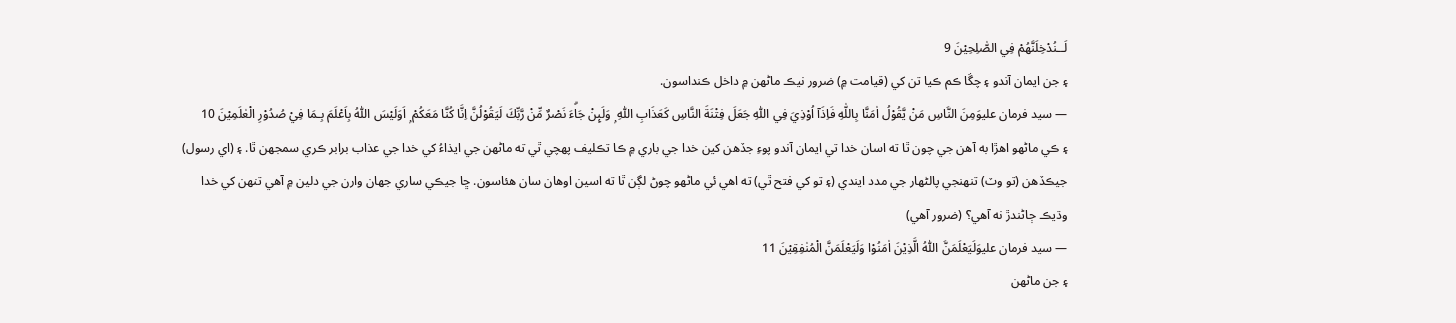لَــنُدْخِلَنَّهُمْ فِي الصّٰلِحِيْنَ 9
۽ جن ايمان آندو ۽ چڱا ڪم ڪيا تن کي (قيامت ۾) ضرور نيڪ ماڻهن ۾ داخل ڪنداسون.
— سيد فرمان عليوَمِنَ النَّاسِ مَنْ يَّقُوْلُ اٰمَنَّا بِاللّٰهِ فَاِذَآ اُوْذِيَ فِي اللّٰهِ جَعَلَ فِتْنَةَ النَّاسِ كَعَذَابِ اللّٰهِ ۭ وَلَىِٕنْ جَاۗءَ نَصْرٌ مِّنْ رَّبِّكَ لَيَقُوْلُنَّ اِنَّا كُنَّا مَعَكُمْ ۭ اَوَلَيْسَ اللّٰهُ بِاَعْلَمَ بِـمَا فِيْ صُدُوْرِ الْعٰلَمِيْنَ 10
۽ ڪي ماڻهو اهڙا به آهن جي چون ٿا ته اسان خدا تي ايمان آندو پوءِ جڏهن کين خدا جي باري ۾ ڪا تڪليف پهچي ٿي ته ماڻهن جي ايذاءُ کي خدا جي عذاب برابر ڪري سمجهن ٿا. ۽ (اي رسول) جيڪڏهن (تو وٽ) تنهنجي پالڻهار جي مدد ايندي (۽ تو کي فتح ٿي) ته اهي ئي ماڻهو چوڻ لڳن ٿا ته اسين اوهان سان هئاسون. ڇا جيڪي ساري جهان وارن جي دلين ۾ آهي تنهن کي خدا وڌيڪ ڄاڻندڙ نه آهي؟ (ضرور آهي)
— سيد فرمان عليوَلَيَعْلَمَنَّ اللّٰهُ الَّذِيْنَ اٰمَنُوْا وَلَيَعْلَمَنَّ الْمُنٰفِقِيْنَ 11
۽ جن ماڻهن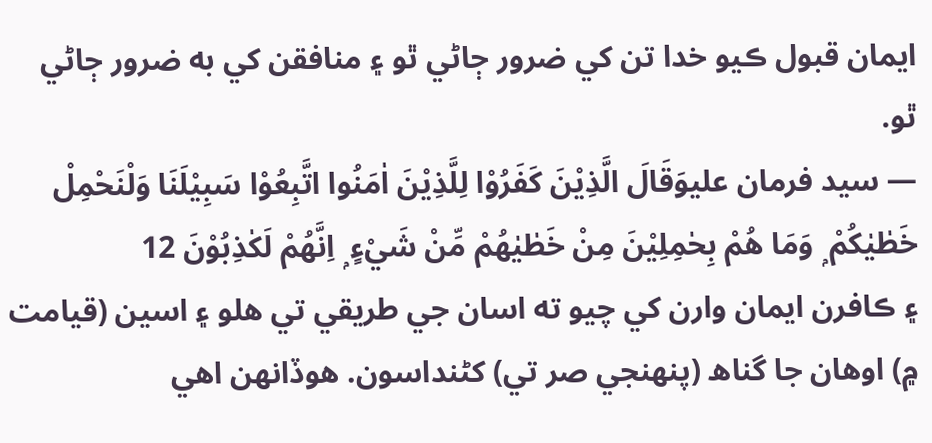ايمان قبول ڪيو خدا تن کي ضرور ڄاڻي ٿو ۽ منافقن کي به ضرور ڄاڻي ٿو.
— سيد فرمان عليوَقَالَ الَّذِيْنَ كَفَرُوْا لِلَّذِيْنَ اٰمَنُوا اتَّبِعُوْا سَبِيْلَنَا وَلْنَحْمِلْ خَطٰيٰكُمْ ۭ وَمَا هُمْ بِحٰمِلِيْنَ مِنْ خَطٰيٰهُمْ مِّنْ شَيْءٍ ۭ اِنَّهُمْ لَكٰذِبُوْنَ 12
۽ ڪافرن ايمان وارن کي چيو ته اسان جي طريقي تي هلو ۽ اسين (قيامت ۾) اوهان جا گناھ (پنهنجي صر تي) کڻنداسون. هوڏانهن اهي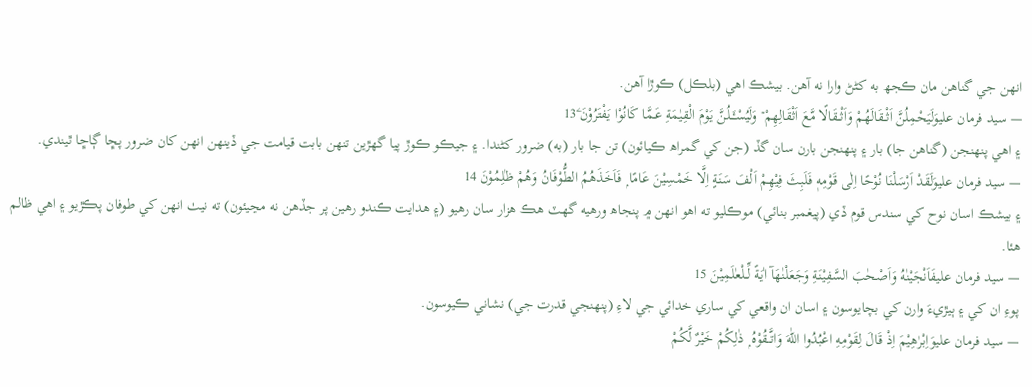انهن جي گناهن مان ڪجھ به کڻڻ وارا نه آهن. بيشڪ اهي (بلڪل) ڪوڙا آهن.
— سيد فرمان عليوَلَيَحْمِلُنَّ اَثْــقَالَهُمْ وَاَثْــقَالًا مَّعَ اَثْقَالِهِمْ ۡ وَلَيُسْـَٔــلُنَّ يَوْمَ الْقِيٰمَةِ عَـمَّا كَانُوْا يَفْتَرُوْنَ ۧ13
۽ اهي پنهنجن (گناهن جا) بار ۽ پنهنجن بارن سان گڏ (جن کي گمراھ ڪيائون) تن جا بار (به) ضرور کڻندا. ۽ جيڪو ڪوڙ پيا گهڙين تنهن بابت قيامت جي ڏينهن انهن کان ضرور پڇا ڳاڇا ٿيندي.
— سيد فرمان عليوَلَقَدْ اَرْسَلْنَا نُوْحًا اِلٰى قَوْمِهٖ فَلَبِثَ فِيْهِمْ اَلْفَ سَنَةٍ اِلَّا خَمْسِيْنَ عَامًا ۭ فَاَخَذَهُمُ الطُّوْفَانُ وَهُمْ ظٰلِمُوْنَ 14
۽ بيشڪ اسان نوح کي سندس قوم ڏي (پيغمبر بنائي) موڪليو ته اهو انهن ۾ پنجاھ ورهيه گهٽ هڪ هزار سان رهيو (۽ هدايت ڪندو رهين پر جڏهن نه مڃيئون) ته نيٺ انهن کي طوفان پڪڙيو ۽ اهي ظالم هئا.
— سيد فرمان عليفَاَنْجَيْنٰهُ وَاَصْحٰبَ السَّفِيْنَةِ وَجَعَلْنٰهَآ اٰيَةً لِّــلْعٰلَمِيْنَ 15
پوءِ ان کي ۽ ٻيڙيءَ وارن کي بچايوسون ۽ اسان ان واقعي کي ساري خدائي جي لاءِ (پنهنجي قدرت جي) نشاني ڪيوسون.
— سيد فرمان عليوَاِبْرٰهِيْمَ اِذْ قَالَ لِقَوْمِهِ اعْبُدُوا اللّٰهَ وَاتَّــقُوْهُ ۭ ذٰلِكُمْ خَيْرٌ لَّكُمْ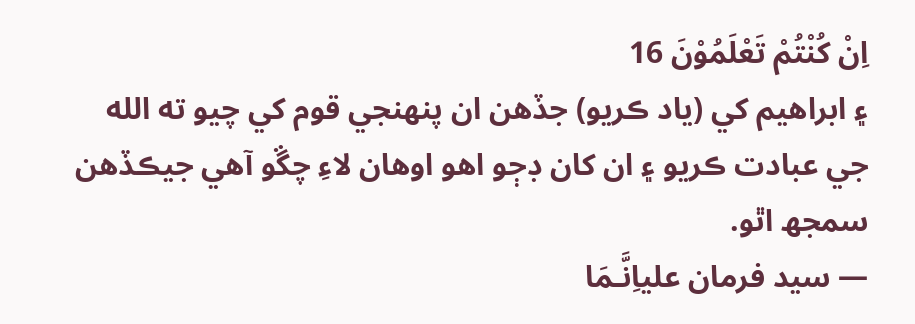اِنْ كُنْتُمْ تَعْلَمُوْنَ 16
۽ ابراهيم کي (ياد ڪريو) جڏهن ان پنهنجي قوم کي چيو ته الله جي عبادت ڪريو ۽ ان کان ڊڄو اهو اوهان لاءِ چڱو آهي جيڪڏهن سمجھ اٿو.
— سيد فرمان علياِنَّـمَا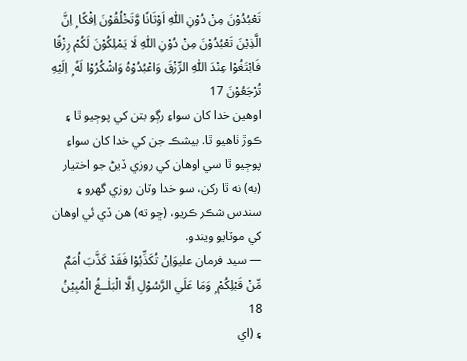تَعْبُدُوْنَ مِنْ دُوْنِ اللّٰهِ اَوْثَانًا وَّتَخْلُقُوْنَ اِفْكًا ۭ اِنَّ الَّذِيْنَ تَعْبُدُوْنَ مِنْ دُوْنِ اللّٰهِ لَا يَمْلِكُوْنَ لَكُمْ رِزْقًا فَابْتَغُوْا عِنْدَ اللّٰهِ الرِّزْقَ وَاعْبُدُوْهُ وَاشْكُرُوْا لَهٗ ۭ اِلَيْهِ تُرْجَعُوْنَ 17
اوهين خدا کان سواءِ رڳو بتن کي پوڄيو ٿا ۽ ڪوڙ ٺاهيو ٿا. بيشڪ جن کي خدا کان سواءِ پوڄيو ٿا سي اوهان کي روزي ڏيڻ جو اختيار (به) نه ٿا رکن، سو خدا وٽان روزي گهرو ۽ سندس شڪر ڪريو، (ڇو ته) هن ڏي ئي اوهان کي موٽايو ويندو.
— سيد فرمان عليوَاِنْ تُكَذِّبُوْا فَقَدْ كَذَّبَ اُمَمٌ مِّنْ قَبْلِكُمْ ۭ وَمَا عَلَي الرَّسُوْلِ اِلَّا الْبَلٰــغُ الْمُبِيْنُ 18
۽ (اي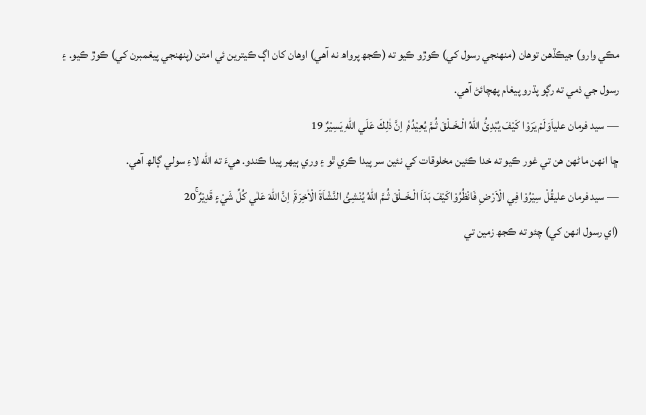مڪي وارو) جيڪڏهن توهان (منهنجي رسول کي) ڪوڙو ڪيو ته (ڪجھ پرواھ نه آهي) اوهان کان اڳ ڪيترين ئي امتن (پنهنجي پيغمبرن کي) ڪوڙ ڪيو. ۽ رسول جي ذمي ته رڳو پڌرو پيغام پهچائڻ آهي.
— سيد فرمان علياَوَلَمْ يَرَوْا كَيْفَ يُبْدِئُ اللّٰهُ الْـخَــلْقَ ثُـمَّ يُعِيْدُهٗ ۭ اِنَّ ذٰلِكَ عَلَي اللّٰهِ يَسِيْرٌ 19
ڇا انهن ماڻهن هن تي غور ڪيو ته خدا ڪئين مخلوقات کي نئين سر پيدا ڪري ٿو ۽ وري ٻيهر پيدا ڪندو. هيءَ ته الله لاءِ سولي ڳالھ آهي.
— سيد فرمان عليقُلْ سِيْرُوْا فِي الْاَرْضِ فَانْظُرُوْاكَيْفَ بَدَاَ الْـخَــلْقَ ثُـمَّ اللّٰهُ يُنْشِئُ النَّشْاَةَ الْاٰخِرَةَ ۭ اِنَّ اللّٰهَ عَلٰي كُلِّ شَيْءٍ قَدِيْرٌ ۚ20
(اي رسول انهن کي) چئو ته ڪجھ زمين تي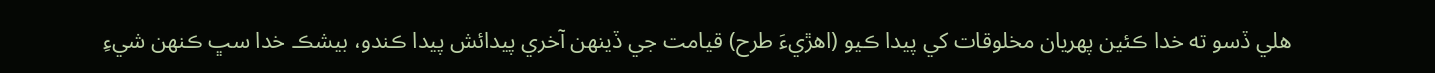هلي ڏسو ته خدا ڪئين پهريان مخلوقات کي پيدا ڪيو (اهڙيءَ طرح) قيامت جي ڏينهن آخري پيدائش پيدا ڪندو، بيشڪ خدا سڀ ڪنهن شيءِ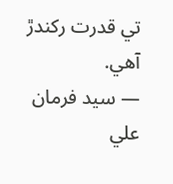تي قدرت رکندڙ آهي.
— سيد فرمان علي